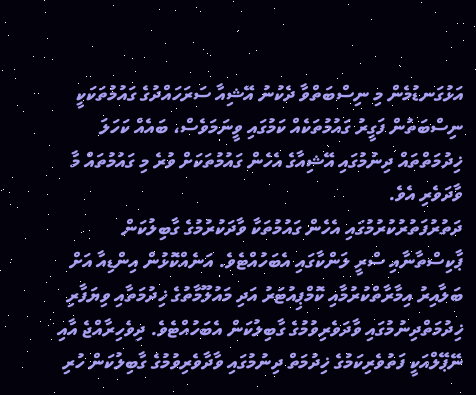އަޅުގަނޑުމެން މި ނިސްބަތްވާ ދެކުނު އޭޝިއާ ސަރަހައްދުގެ ގައުމުތަކަކީ ނިސްބަތުން ފަގީރު ގައުމުތަކެއް ކަމުގައި ވީނަމަވެސް، ބައެއް ކަހަލަ ޚިދުމަތްތައް ދިނުމުގައި އޭޝިއާގެ އެހެން ގައުމުތަކަށް ވުރެ މި ގައުމުތައް މާ ވާދަވެރި އެވެ.
ދަތުރުފަތުރުކުރުމުގައި އެހެން ގައުމުތަކާ ވާދަކުރުމުގެ ގާބިލުކަން ޕާކިސްތާނާއި ސްރީ ލަންކާގައި އެބަހުއްޓެވެ. އަނެއްކޮޅުން އިންޑިއާ އަށް ބަލާއިރު އިމާރާތްކުރުމާއި ކޮމްޕިއުޓަރު އަދި މައުލޫމާތުގެ ޚިދުމަތާއި ވިޔަފާރި ޚިދުމަތްދިނުމުގައި ވާދަވެރިވުމުގެ ގާބިލުކަން އެބަހުއްޓެވެ. ދިވެހިރާއްޖެ އާއި ނޭޕޭލްއަކީ ފަތުވެރިކަމުގެ ޚިދުމަތް ދިނުމުގައި ވާދާވެރިވުމުގެ ގާބިލުކަން ހުރި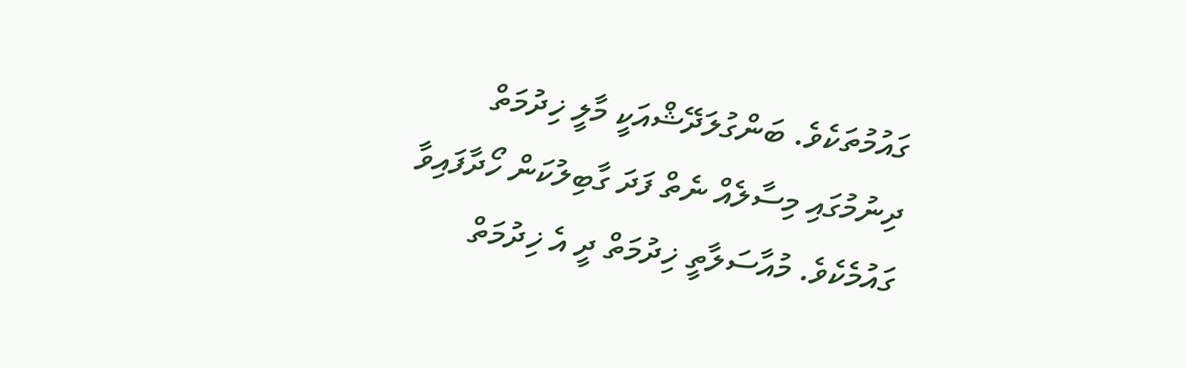ގައުމުތަކެވެ. ބަންގުލަދޭޝްއަކީ މާލީ ޚިދުމަތް ދިނުމުގައި މިސާލެއް ނެތް ފަދަ ގާބިލުކަން ހޯދާފައިވާ ގައުމެކެވެ. މުއާސަލާތީ ޚިދުމަތް ދީ އެ ޚިދުމަތް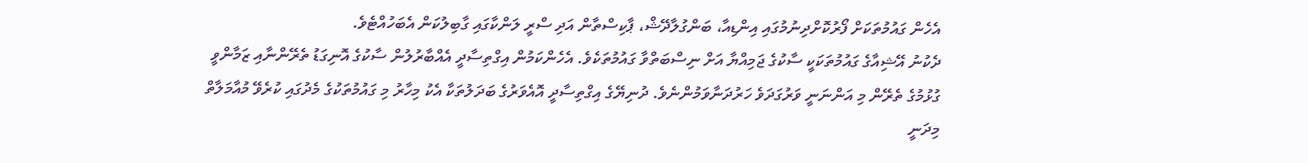އެހެން ގައުމުތަކަށް ފޯރުކޮށްދިނުމުގައި އިންޑިއާ، ބަންގުލާދޭޝް، ޕާކިސްތާން އަދި ސްރީ ލަންކާގައި ގާބިލުކަން އެބަހުއްޓެވެ.
ދެކުނު އޭޝިއާގެ ގައުމުތަކަކީ ސާކުގެ ޖަމިއްޔާ އަށް ނިސްބަތްވާ ގައުމުތަކެވެ. އެހެންކަމުން އިގްތިސާދީ އެއްބާރުލުން ސާކުގެ އޮނިގަޑު ތެރޭންނާއި ޒަމާންވީ ގުޅުމުގެ ތެރޭން މި އަންނަނީ ވަރުގަދަވެ ހަރުދަނާވަމުންނެވެ. ދުނިޔޭގެ އިގްތިސާދީ އޮއެވަރުގެ ބަދަލުތަކާ އެކު މިހާރު މި ގައުމުތަކުގެ މެދުގައި ކުރެވޭ މުއާމަލާތް މިދަނީ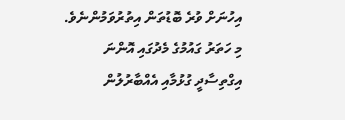އިހުނަށް ވުރެ ބޮޑުތަން އިތުރުވަމުންނެވެ.
މި ހަތަރު ގައުމުގެ މެދުގައި އޮންނަ އިގްތިސާދީ ގުޅުމާއި އެއްބާރުލުން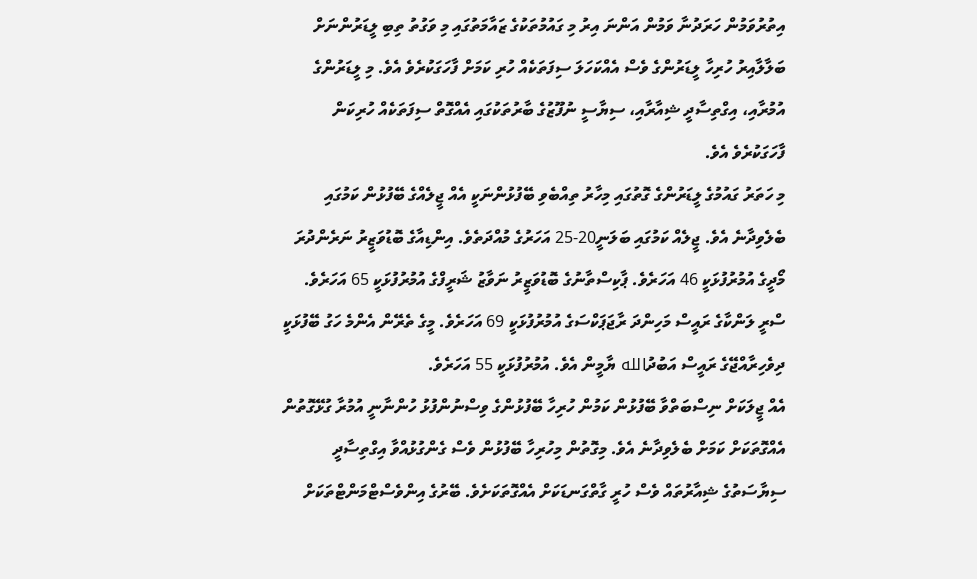އިތުރުވަމުން ހަރަދުނާ ވަމުން އަންނަ އިރު މި ގައުމުތަކުގެ ޒައާމަތުގައި މި ވަގުތު ތިބި ލީޑަރުންނަށް ބަލާލާއިރު ހުރިހާ ލީޑަރުންގެ ވެސް އެއްކަހަލަ ސިފަތަކެއް ހުރި ކަމަށް ފާހަގަކުރެވެ އެވެ. މި ލީޑަރުންގެ އުމުރާއި، އިގްތިސާދީ ޝިއާރާއި، ސިޔާސީ ނުފޫޒުގެ ބާރުތަކުގައި އެއްގޮތް ސިފަތަކެއް ހުރިކަން ފާހަގަކުރެވެ އެވެ.
މި ހަތަރު ގައުމުގެ ލީޑަރުންގެ ގޮތުގައި މިހާރު ތިއްބެވި ބޭފުޅުންނަކީ އެއް ޖީލެއްގެ ބޭފުޅުން ކަމުގައި ބެލެވިދާނެ އެވެ. ޖީލެއް ކަމުގައި ބަލަނީ20-25 އަހަރުގެ މުއްދަތެވެ. އިންޑިއާގެ ބޮޑުވަޒީރު ނަރެންދުރަ މޯދީގެ އުމުރުފުޅަކީ 46 އަހަރެވެ. ޕާކިސްތާނުގެ ބޮޑުވަޒީރު ނަވާޒު ޝަރީފްގެ އުމުރުފުޅަކީ 65 އަހަރެވެ. ސްރީ ލަންކާގެ ރައީސް މަހިންދަ ރާޖަޕަކްސަގެ އުމުރުފުޅަކީ 69 އަހަރެވެ. މީގެ ތެރޭން އެންމެ ހަގު ބޭފުޅަކީ ދިވެހިރާއްޖޭގެ ރައީސް އަބުދުالله ޔާމީން އެވެ. އުމުރުފުޅަކީ 55 އަހަރެވެ.
އެއް ޖީލަކަށް ނިސްބަތްވާ ބޭފުޅުން ކަމުން ހުރިހާ ބޭފުޅުންގެ ވިސްނުންފުޅު ހުންނާނީ އުމުރާ ގުޅޭގޮތުން އެއްގޮތަކަށް ކަމަށް ބެލެވިދާނެ އެވެ. މިގޮތުން މިހުރިހާ ބޭފުޅުން ވެސް ގެންގުޅުއްވާ އިގްތިސާދީ ސިޔާސަތުގެ ޝިއާރުތައް ވެސް ހުރީ ގާތްގަނޑަކަށް އެއްގޮތަކަށެވެ. ބޭރުގެ އިންވެސްޓްމަންޓްތަކަށް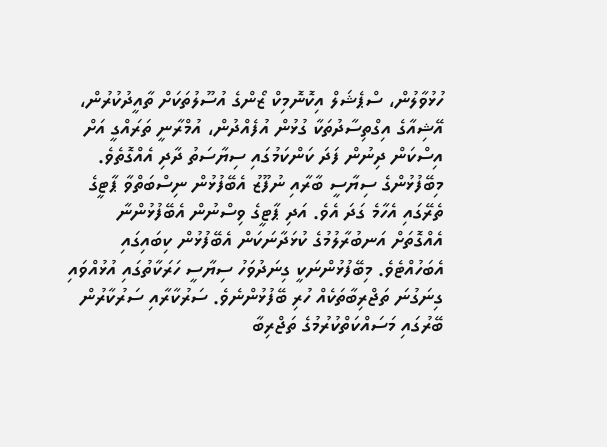ހުޅުވާލުން، ސްޕެޝަލް އިކޮނޮމިކް ޒޯންގެ އުސޫލުތަކަށް ތާއީދުކުރުން، އޭޝިއާގެ އިގްތިސާދުތަކާ ގުޅުން އުފެއްދުން، އުމްރާނީ ތަރައްގީ އަށް އިސްކަން ދިނުން ފަދަ ކަންކަމުގައި ސިޔާސަތު ދާދި އެއްގޮތެވެ.
މިބޭފުޅުންގެ ސިޔާސީ ބާރާއި ނުފޫޒު އެބޭފުޅުން ނިސްބަތްވާ ޕާޓީގެ ތެރޭގައި އެހާމެ ގަދަ އެވެ. އަދި ޕާޓީގެ ވިސްނުން އެބޭފުޅުންނާ އެއްގޮތަށް އަނބުރާލުމުގެ ކުޅަދާނަކަން އެބޭފުޅުން ކިބައިގައި އެބަހުއްޓެވެ. މިބޭފުޅުންނަކީ ގިނަދުވަހު ސިޔާސީ ހަރަކާތުގައި އުޅުއްވައި ގިނަގުނަ ތަޖްރިބާތަކެއް ހުރި ބޭފުޅުންނެވެ. ސަރުކާރާއި ސަރުކާރުން ބޭރުގައި މަސައްކަތްކުރުމުގެ ތަޖްރިބާ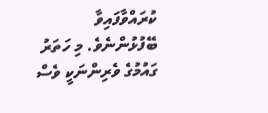ކުރައްވާފައިވާ ބޭފުޅުންނެވެ. މި ހަތަރު ގައުމުގެ ވެރިންނަކީ ވެސް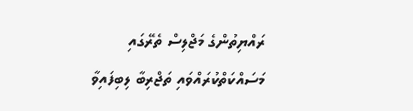ރައްޔިތުންގެ މަޖްލިސް ތެރޭގައި މަސައްކަތްކުރައްވައި ތަޖްރިބާ ލިބިފައިވާ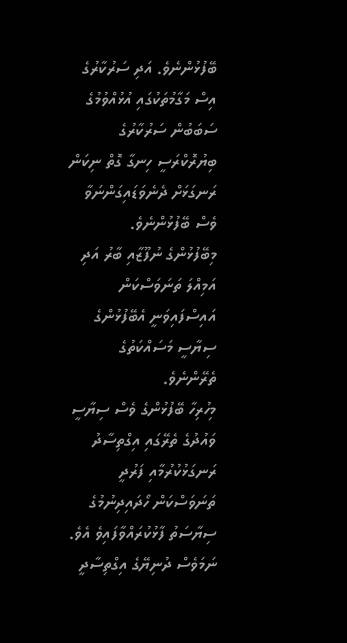ބޭފުޅުންނެވެ. އަދި ސަރުކާރުގެ އިސް މަގާމުތަކުގައި އުޅުއްވުމުގެ ސަބަބުން ސަރުކާރުގެ ބިޔުރޮކްރަސީ ހިނގާ ގޮތް ނިކަން ރަނގަޅަށް ދެނެވަޑައިގަންނަވާ ވެސް ބޭފުޅުންނެވެ.
މިބޭފުޅުންގެ ނުފޫޒާއި ބާރު އަދި އަމިއްލަ ތަނަވަސްކަން އައިސްފައިވަނީ އެބޭފުޅުންގެ ސިޔާސީ މަސައްކަތުގެ ތެރޭންނެވެ.
މިހުރިހާ ބޭފުޅުންގެ ވެސް ސިޔާސީ ވައުދުގެ ތެރޭގައި އިގްތިސާދު ރަނގަޅުކުރުމާއި ފަރުދީ ތަނަވަސްކަން ހޯދައިދިނުމުގެ ސިޔާސަތު ފާޅުކުރައްވާފައިވެ އެވެ. ނަމަވެސް ދުނިޔޭގެ އިގްތިސާދީ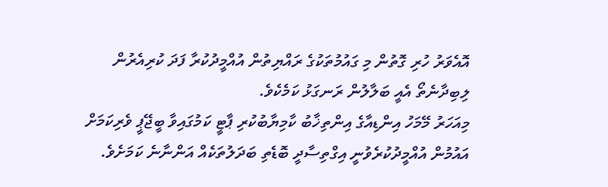އޮއެވަރު ހުރި ގޮތުން މި ގައުމުތަކުގެ ރައްޔިތުން އުއްމީދުކުރާ ފަދަ ކުރިއެރުން ލިބިދާނެތޯ އެއީ ބަލާލުން ރަނގަޅު ކަމެކެވެ.
މިއަހަރު މޭމަހު އިންޑިއާގެ އިންތިޚާބު ކާމިޔާބުކުރި ޕާޓީ ކަމުގައިވާ ބީޖޭޕީ ވެރިކަމަށް އައުމުން އުއްމީދުކުރެވުނީ އިގްތިސާދީ ބޮޑެތި ބަދަލުތަކެއް އަންނާނެ ކަމަށެވެ.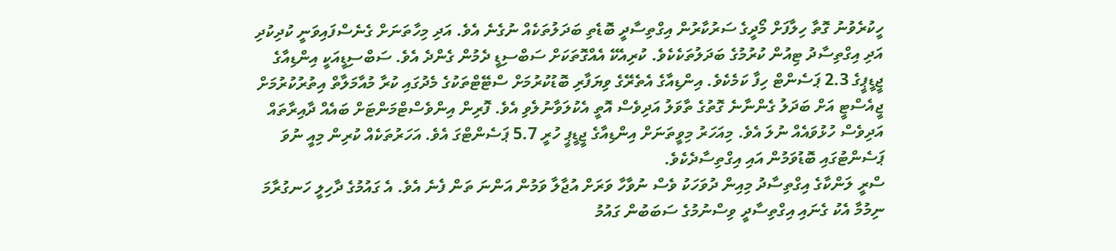ހީކުރެވުނު ގޮތާ ހިލާފަށް މޯދީގެ ސަރުކާރުން އިގްތިސާދީ ބޮޑެތި ބަދަލުތަކެއް ނުގެނެ އެވެ. އަދި މިހާތަނަށް ގެނެސްފައިވަނީ ކުދިކުދި އަދި އިގްތިސާދު ޓިއުން ކުރުމުގެ ބަދަލުތަކެކެވެ. ކުރިއެކޭ އެއްގޮތަކަށް ސަބްސިޑީ ދެމުން ގެންދެ އެވެ. ސަބްސިޑީއަކީ އިންޑިއާގެ ޖީޑީޕީގެ 2.3 ޕަސެންޓް ހިފާ ކަމެކެވެ. އިންޑިއާގެ އެތެރޭގެ ވިޔަފާރި ބޮޑުކުރުމަށް ސްޓޭޓްތަކުގެ މެދުގައި ކުރާ މުއާމަލާތް އިތުރުކުރުމަށް ޖީއެސްޓީ އަށް ބަދަލު ގެންނާނެ ގޮތުގެ ތާވަލު އަދިވެސް އޮތީ އެކުލަވާނުލެވި އެވެ. ފޮރިން އިންވެސްޓްމަންޓަށް ބައެއް ދާއިރާތައް އަދިވެސް ހުޅުވައެއް ނުލަ އެވެ. މިއަހަރު މިވީތަނަށް އިންޑިއާގެ ޖީޑީޕީ ހުރީ 5.7 ޕަސެންޓްގަ އެވެ. އަހަރުތަކެއް ކުރިން މިއީ ނުވަ ޕަސެންޓުގައި ބޮޑުވަމުން އައި އިގްތިސާދެކެވެ.
ސްރީ ލަންކާގެ އިގްތިސާދު މިއިން ދުވަހަކު ވެސް ނުވާހާ ވަރަށް އުޖާލާ ވަމުން އަންނަ ތަން ފެނެ އެވެ. އެ ގައުމުގެ ދާހިލީ ހަނގުރާމަ ނިމުމާ އެކު ގެނައި އިގްތިސާދީ ވިސްނުމުގެ ސަބަބުން ގައުމު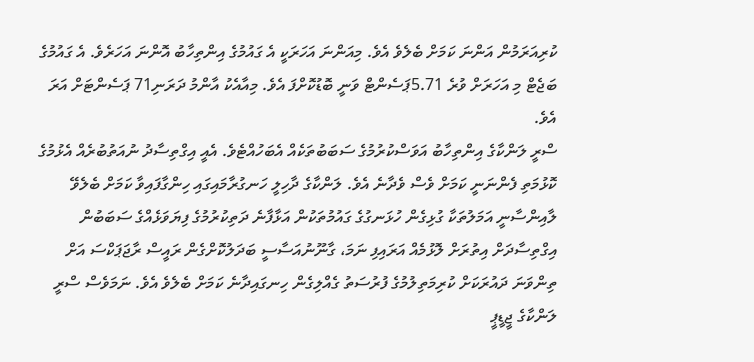ކުރިއަރަމުން އަންނަ ކަމަށް ބެލެވެ އެވެ. މިއަންނަ އަހަރަކީ އެ ގައުމުގެ އިންތިހާބު އޮންނަ އަހަރެވެ. އެ ގައުމުގެ ބަޖެޓް މި އަހަރަށް ވުރެ 5.71ޕަސެންޓް ވަނީ ބޮޑުކޮށްފަ އެވެ. މިއާއެކު އާންމު ދަރަނި71 ޕަސެންޓަށް އަރަ އެވެ.
ސްރީ ލަންކާގެ އިންތިހާބު އަވަސްކުރުމުގެ ސަބަބުތަކެއް އެބަހުއްޓެވެ. އެއީ އިގްތިސާދު ނުއަތުބުރެއް އެޅުމުގެ ކޮޅުމަތި ފެންނަނީ ކަމަށް ވެސް ވެދާނެ އެވެ. ލަންކާގެ ދާހިލީ ހަނގުރާމައިގައި ހިންގާފައިވާ ކަމަށް ބެލެވޭ ލާއިންސާނީ އަމަލުތަކާ ގުޅިގެން ހުޅަނގުގެ ގައުމުތަކުން އަޅާފާނެ ދަތިކުރުމުގެ ފިޔަވަޅެއްގެ ސަބަބުން އިގްތިސާދަށް އިތުރަށް ލޮޅުމެއް އަރައިފި ނަމަ، ގާނޫނުއަސާސީ ބަދަލުކޮށްގެން ރައީސް ރާޖަޕަކްސަ އަށް ތިންވަނަ ދައުރަކަށް ކުރިމަތިލުމުގެ ފުރުސަތު ގެއްލިގެން ހިނގައިދާނެ ކަމަށް ބެލެވެ އެވެ. ނަމަވެސް ސްރީ ލަންކާގެ ޖީޑީޕީ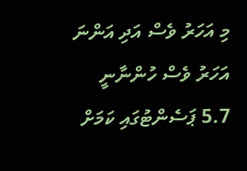މި އަހަރު ވެސް އަދި އަންނަ އަހަރު ވެސް ހުންނާނީ 5.7 ޕަސެންޓުގައި ކަމަށް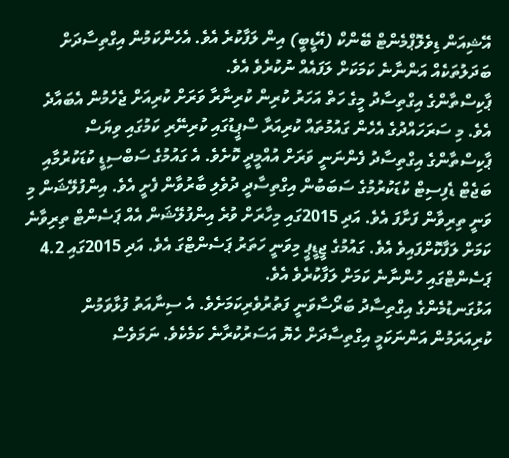އޭޝިއަން ޑިވެލޮޕްމެންޓް ބޭންކް (އޭޑީބީ) އިން ލަފާކުރެ އެވެ. އެހެންކަމުން އިގްތިސާދަށް ބަދަލުތަކެއް އަންނާނެ ކަމަކަށް ލަފައެއް ނުކުރެވެ އެވެ.
ޕާކިސްތާންގެ އިގްތިސާދު މީގެ ހަތް އަހަރު ކުރިން ކުރިނާރާ ވަރަށް ކުރިއަށް ޖެހެމުން އެބައާދެ އެވެ. މި ސަރަހައްދުގެ އެހެން ގައުމުތައް ކުރިއަރާ ސްޕީޑުގައި ކުރިނޭރި ކަމުގައި ވިޔަސް ޕާކިސްތާންގެ އިގްތިސާދު ފެންނަނީ ވަރަށް އުއްމީދީ ކޮށެވެ. އެ ގައުމުގެ ސަބްސިޑީ ކުޑަކުރުމާއި ބަޖެޓް ޑެފިސިޓް ކުޑަކުރުމުގެ ސަބަބުން އިގްތިސާދީ ދުވެލި ބާރުވާން ފެށީ އެވެ. އިންފުލޭޝަން މި ވަނީ ތިރިވާން ފަށާފަ އެވެ. އަދި 2015ގައި މިހާރަށް ވުރެ އިންފުލޭޝަން އެއް ޕަސެންޓް ތިރިވާނެ ކަމަށް ލަފާކޮށްފައިވެ އެވެ. ގައުމުގެ ޖީޑީޕީ މިވަނީ ހަތަރު ޕަސެންޓްގަ އެވެ. އަދި 2015ގައި 4.2 ޕަސެންޓްގައި ހުންނާނެ ކަމަށް ލަފާކުރެވެ އެވެ.
އަޅުގަނޑުމެންގެ އިގްތިސާދު ބަރޯސާވަނީ ފަތުރުވެރިކަމަށެވެ. އެ ސިނާއަތު ފުޅާވަމުން ކުރިއަރަމުން އަންނަކަމީ އިގްތިސާދަށް ހެޔޮ އަސަރުކުރާނެ ކަމެކެވެ. ނަމަވެސް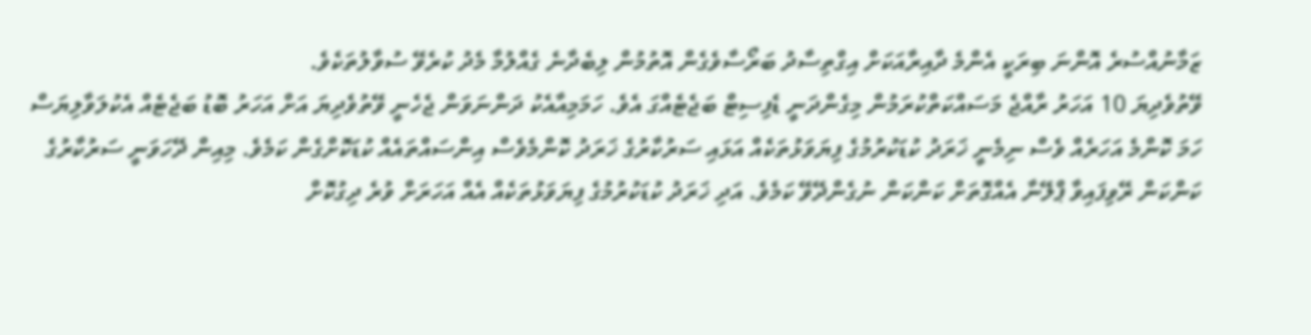ޒަމާނުއްސުރެ އޮންނަ ބިރަކީ އެންމެ ދާއިރާއަކަށް އިގްތިސާދު ބަރޯސާވެގެން އޮތުމުން ލިބެދާނެ ގެއްލުމާ މެދު ކުރެވޭ ސުވާލުތަކެވެ.
ވޭތުވެދިޔަ 10 އަހަރު ރާއްޖެ މަސައްކަތްކުރަމުން މިގެންދަނީ ޑެފިސިޓް ބަޖެޓެއްގަ އެވެ. ހަމަމިއާއެކު ދަންނަވަން ޖެހެނީ ވޭތުވެދިޔަ އަށް އަހަރު ބޮޑު ބަޖެޓެއް އެކުލަވާލިޔަސް ހަމަ ކޮންމެ އަހަރެއް ވެސް ނިމެނީ ޚަރަދު ކުޑަކުރުމުގެ ފިޔަވަޅުތަކެއް އަޅައި ސަރުކާރުގެ ޚަރަދު ކޮންމެވެސް އިންސައްތައެއް ކުޑަކޮށްގެން ކަމެވެ. މިއިން ދޭހަވަނީ ސަރުކާރުގެ ކަންކަން ރޭވިފައިވާ ޕްލޭނާ އެއްގޮތަށް ކަންކަން ނުގެންދޭވޭ ކަމެވެ. އަދި ޚަރަދު ކުޑަކުރުމުގެ ފިޔަވަޅުތަކެއް އެއް އަހަރަށް ވުރެ ދިގުކޮށް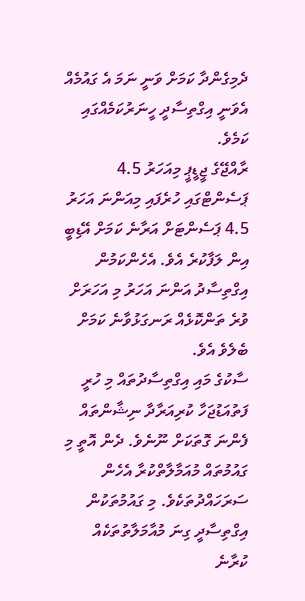ދެމިގެންދާ ކަމަށް ވަނީ ނަމަ އެ ގައުމެއް އެވަނީ އިގްތިސާދީ ހީނަރުކަމެއްގައި ކަމެވެ.
ރާއްޖޭގެ ޖީޑީޕީ މިއަހަރު 4.5 ޕަސެންޓްގައި ހުރެފައި މިއަންނަ އަހަރު 4.5 ޕަސެންޓަށް އަރާނެ ކަމަށް އޭޑިބީ އިން ލަފާކުރެ އެވެ. އެހެންކަމުން އިގްތިސާދު އަންނަ އަހަރު މި އަހަރަށް ވުރެ ތަންކޮޅެއް ރަނގަޅުވާނެ ކަމަށް ބެލެވެ އެވެ.
ސާކުގެ މައި އިގްތިސާދުތައް މި ހުރީ ފަތުއަޑުޖަހާ ކުރިއަރާދާ ނިޝާންތައް ފެންނަ ގޮތަކަށް ނޫނެވެ. ދެން އޮތީ މި ގައުމުތައް މުއަމާލާތްކުރާ އެހެން ސަރަހައްދުތަކެވެ. މި ގައުމުތަކުން އިގްތިސާދީ ގިނަ މުއާމަލާތުތަކެއް ކުރާނެ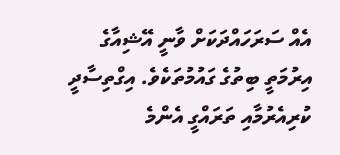އެއް ސަރަހައްދަކަށް ވާނީ އޭޝިއާގެ އިރުމަތީ ބިތުގެ ގައުމުތަކެވެ. އިގްތިސާދީ ކުރިއެރުމާއި ތަރައްގީ އެންމެ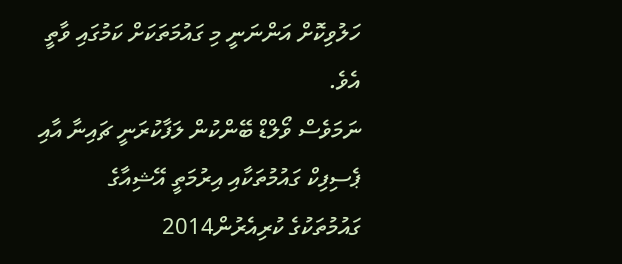ހަލުވިކޮށް އަންނަނީ މި ގައުމަތަކަށް ކަމުގައި ވާތީ އެވެ.
ނަމަވެސް ވޯލްޑް ބޭންކުން ލަފާކުރަނީ ޗައިނާ އާއި ޕެސިފިކް ގައުމުތަކާއި އިރުމަތީ އޭޝިއާގެ ގައުމުތަކުގެ ކުރިއެރުން2014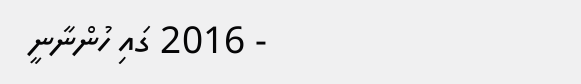- 2016 ގައި ހުންނާނީ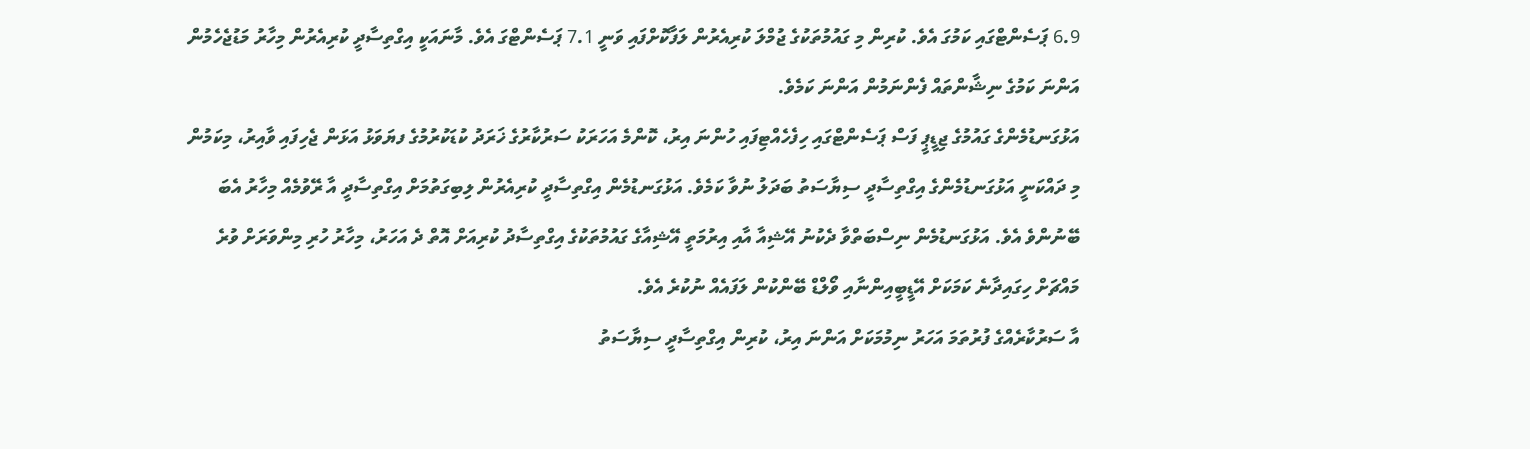6.9 ޕަސެންޓްގައި ކަމުގަ އެވެ. ކުރިން މި ގައުމުތަކުގެ ޖުމްލަ ކުރިއެރުން ލަފާކޮށްފައި ވަނީ 7.1 ޕަސެންޓްގަ އެވެ. މާނައަކީ އިގްތިސާދީ ކުރިއެރުން މިހާރު މަޑުޖެހެމުން އަންނަ ކަމުގެ ނިޝާންތައް ފެންނަމުން އަންނަ ކަމެވެ.
އަޅުގަނޑުމެންގެ ގައުމުގެ ޖިޑީޕީ ފަސް ޕަސެންޓްގައި ހިފެހެއްޓިފައި ހުންނަ އިރު، ކޮންމެ އަހަރަކު ސަރުކާރުގެ ޚަރަދު ކުޑަކުރުމުގެ ފޔަވަޅު އަޅަން ޖެހިފައި ވާއިރު، މިކަމުން މި ދައްކަނީ އަޅުގަނޑުމެންގެ އިގްތިސާދީ ސިޔާސަތު ބަދަލު ނުވާ ކަމެވެ. އަޅުގަނޑުމެން އިގްތިސާދީ ކުރިއެރުން ލިބިގަތުމަށް އިގްތިސާދީ އާ ރޭވުމެއް މިހާރު އެބަ ބޭނުންވެ އެވެ. އަޅުގަނޑުމެން ނިސްބަތްވާ ދެކުނު އޭޝިއާ އާއި އިރުމަތީ އޭޝިއާގެ ގައުމުތަކުގެ އިގްތިސާދު ކުރިއަށް އޮތް ދެ އަހަރު، މިހާރު ހުރި މިންވަރަށް ވުރެ މައްޗަށް ހިގައިދާނެ ކަމަކަށް އޭޑީބީއިންނާއި ވޯލްޑް ބޭންކުން ލަފައެއް ނުކުރެ އެވެ.
އާ ސަރުކާރެއްގެ ފުރުތަމަ އަހަރު ނިމުމަކަށް އަންނަ އިރު، ކުރިން އިގްތިސާދީ ސިޔާސަތު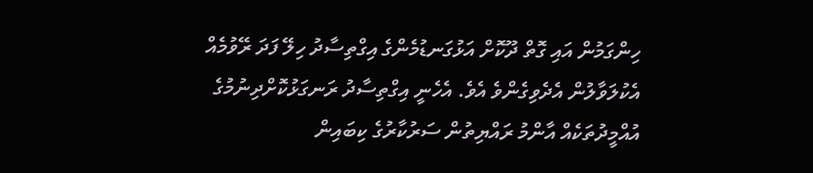ހިންގަމުން އައި ގޮތް ދޫކޮށް އަޅުގަނޑުމެންގެ އިގްތިސާދު ހިލޭ ފަދަ ރޭވުމެއް އެކުލަވާލުން އެދެވިގެންވެ އެވެ. އެހެނީ އިގްތިސާދު ރަނގަޅުކޮށްދިނުމުގެ އުއްމީދުތަކެއް އާންމު ރައްޔިތުން ސަރުކާރުގެ ކިބައިން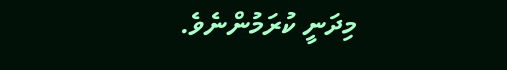މިދަނީ ކުރަމުންނެވެ.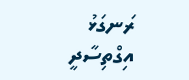ރަނގަޅު އިގްތިސާދީ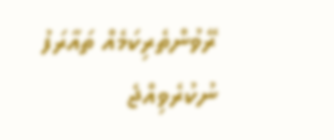ރޭވުންތެރިކަމެއް ތައާރަފު ނުކުރެވިއްޖެ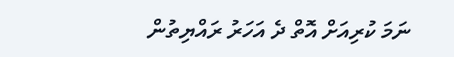ނަމަ ކުރިއަށް އޮތް ދެ އަހަރު ރައްޔިތުން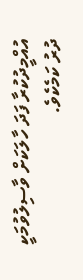އުއްމީދުކުރާ ފަދަ ހާލަކަށް ވާސިލުވުމަކީ ދުރު ކަމެކެވެ.